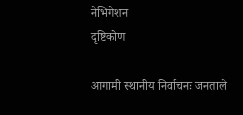नेभिगेशन
दृष्टिकोण

आगामी स्थानीय निर्वाचनः जनताले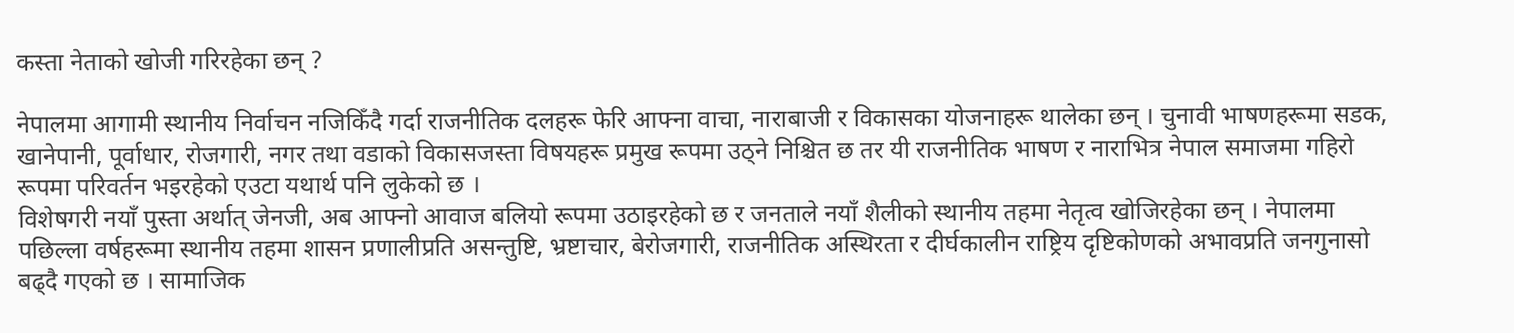कस्ता नेताको खोजी गरिरहेका छन् ?

नेपालमा आगामी स्थानीय निर्वाचन नजिकिँदै गर्दा राजनीतिक दलहरू फेरि आफ्ना वाचा, नाराबाजी र विकासका योजनाहरू थालेका छन् । चुनावी भाषणहरूमा सडक, खानेपानी, पूर्वाधार, रोजगारी, नगर तथा वडाको विकासजस्ता विषयहरू प्रमुख रूपमा उठ्ने निश्चित छ तर यी राजनीतिक भाषण र नाराभित्र नेपाल समाजमा गहिरो रूपमा परिवर्तन भइरहेको एउटा यथार्थ पनि लुकेको छ ।
विशेषगरी नयाँ पुस्ता अर्थात् जेनजी, अब आफ्नो आवाज बलियो रूपमा उठाइरहेको छ र जनताले नयाँ शैलीको स्थानीय तहमा नेतृत्व खोजिरहेका छन् । नेपालमा पछिल्ला वर्षहरूमा स्थानीय तहमा शासन प्रणालीप्रति असन्तुष्टि, भ्रष्टाचार, बेरोजगारी, राजनीतिक अस्थिरता र दीर्घकालीन राष्ट्रिय दृष्टिकोणको अभावप्रति जनगुनासो बढ्दै गएको छ । सामाजिक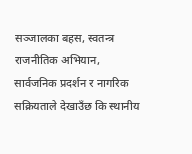सञ्जालका बहस, स्वतन्त्र राजनीतिक अभियान, सार्वजनिक प्रदर्शन र नागरिक सक्रियताले देखाउँछ कि स्थानीय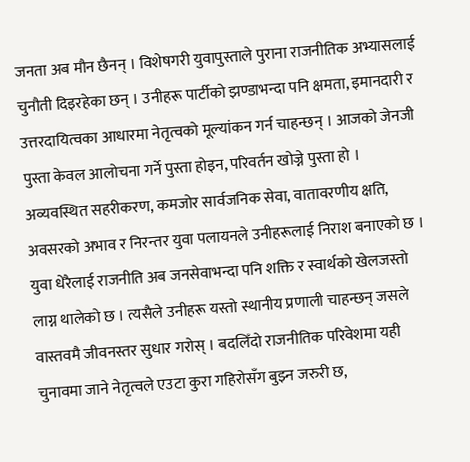जनता अब मौन छैनन् । विशेषगरी युवापुस्ताले पुराना राजनीतिक अभ्यासलाई चुनौती दिइरहेका छन् । उनीहरू पार्टीको झण्डाभन्दा पनि क्षमता, इमानदारी र उत्तरदायित्वका आधारमा नेतृत्वको मूल्यांकन गर्न चाहन्छन् । आजको जेनजी पुस्ता केवल आलोचना गर्ने पुस्ता होइन, परिवर्तन खोज्ने पुस्ता हो ।
अव्यवस्थित सहरीकरण, कमजोर सार्वजनिक सेवा, वातावरणीय क्षति, अवसरको अभाव र निरन्तर युवा पलायनले उनीहरूलाई निराश बनाएको छ । युवा धेरैलाई राजनीति अब जनसेवाभन्दा पनि शक्ति र स्वार्थको खेलजस्तो लाग्न थालेको छ । त्यसैले उनीहरू यस्तो स्थानीय प्रणाली चाहन्छन् जसले वास्तवमै जीवनस्तर सुधार गरोस् । बदलिँदो राजनीतिक परिवेशमा यही चुनावमा जाने नेतृत्वले एउटा कुरा गहिरोसँग बुझ्न जरुरी छ,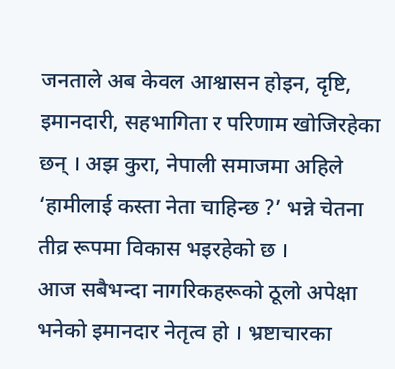जनताले अब केवल आश्वासन होइन, दृष्टि, इमानदारी, सहभागिता र परिणाम खोजिरहेका छन् । अझ कुरा, नेपाली समाजमा अहिले ‘हामीलाई कस्ता नेता चाहिन्छ ?’ भन्ने चेतना तीव्र रूपमा विकास भइरहेको छ ।
आज सबैभन्दा नागरिकहरूको ठूलो अपेक्षा भनेको इमानदार नेतृत्व हो । भ्रष्टाचारका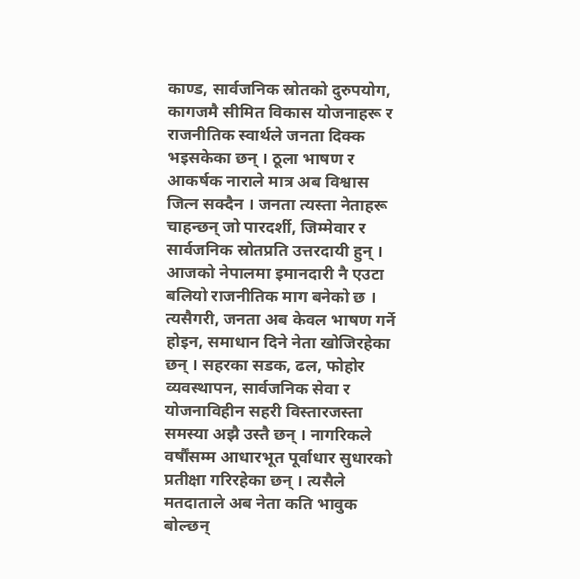काण्ड, सार्वजनिक स्रोतको दुरुपयोग, कागजमै सीमित विकास योजनाहरू र राजनीतिक स्वार्थले जनता दिक्क भइसकेका छन् । ठूला भाषण र आकर्षक नाराले मात्र अब विश्वास जित्न सक्दैन । जनता त्यस्ता नेताहरू चाहन्छन् जो पारदर्शी, जिम्मेवार र सार्वजनिक स्रोतप्रति उत्तरदायी हुन् । आजको नेपालमा इमानदारी नै एउटा बलियो राजनीतिक माग बनेको छ । त्यसैगरी, जनता अब केवल भाषण गर्ने होइन, समाधान दिने नेता खोजिरहेका छन् । सहरका सडक, ढल, फोहोर व्यवस्थापन, सार्वजनिक सेवा र योजनाविहीन सहरी विस्तारजस्ता समस्या अझै उस्तै छन् । नागरिकले वर्षौंसम्म आधारभूत पूर्वाधार सुधारको प्रतीक्षा गरिरहेका छन् । त्यसैले मतदाताले अब नेता कति भावुक बोल्छन्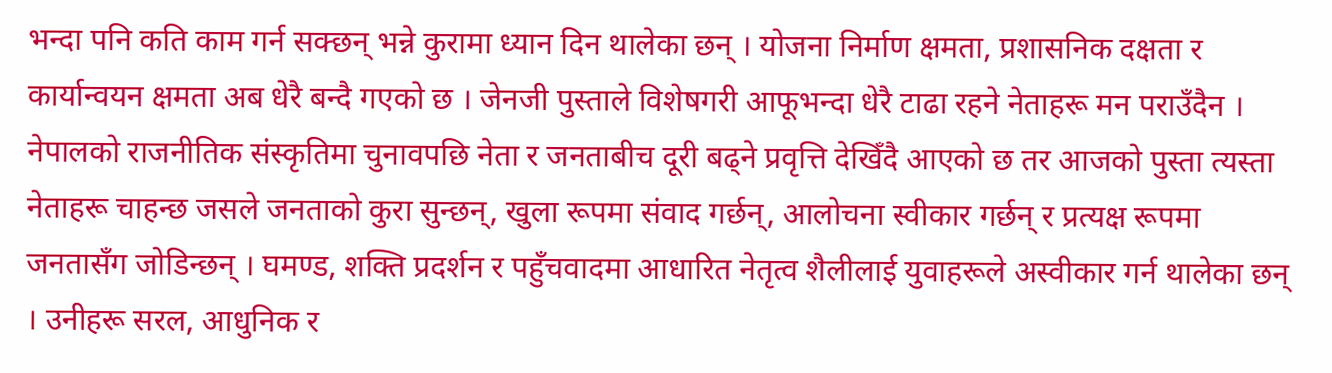भन्दा पनि कति काम गर्न सक्छन् भन्ने कुरामा ध्यान दिन थालेका छन् । योजना निर्माण क्षमता, प्रशासनिक दक्षता र कार्यान्वयन क्षमता अब धेरै बन्दै गएको छ । जेनजी पुस्ताले विशेषगरी आफूभन्दा धेरै टाढा रहने नेताहरू मन पराउँदैन । नेपालको राजनीतिक संस्कृतिमा चुनावपछि नेता र जनताबीच दूरी बढ्ने प्रवृत्ति देखिँदै आएको छ तर आजको पुस्ता त्यस्ता नेताहरू चाहन्छ जसले जनताको कुरा सुन्छन्, खुला रूपमा संवाद गर्छन्, आलोचना स्वीकार गर्छन् र प्रत्यक्ष रूपमा जनतासँग जोडिन्छन् । घमण्ड, शक्ति प्रदर्शन र पहुँचवादमा आधारित नेतृत्व शैलीलाई युवाहरूले अस्वीकार गर्न थालेका छन् । उनीहरू सरल, आधुनिक र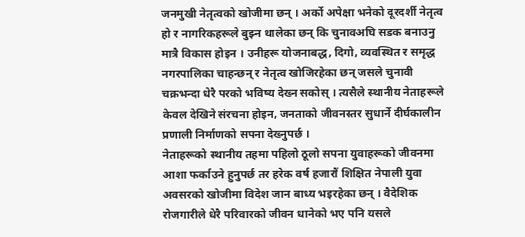जनमुखी नेतृत्वको खोजीमा छन् । अर्को अपेक्षा भनेको दूरदर्शी नेतृत्व हो र नागरिकहरूले बुझ्न थालेका छन् कि चुनावअघि सडक बनाउनु मात्रै विकास होइन । उनीहरू योजनाबद्ध, दिगो, व्यवस्थित र समृद्ध नगरपालिका चाहन्छन् र नेतृत्व खोजिरहेका छन् जसले चुनावी चक्रभन्दा धेरै परको भविष्य देख्न सकोस् । त्यसैले स्थानीय नेताहरूले केवल देखिने संरचना होइन, जनताको जीवनस्तर सुधार्ने दीर्घकालीन प्रणाली निर्माणको सपना देख्नुपर्छ ।
नेताहरूको स्थानीय तहमा पहिलो ठूलो सपना युवाहरूको जीवनमा आशा फर्काउने हुनुपर्छ तर हरेक वर्ष हजारौं शिक्षित नेपाली युवा अवसरको खोजीमा विदेश जान बाध्य भइरहेका छन् । वैदेशिक रोजगारीले धेरै परिवारको जीवन धानेको भए पनि यसले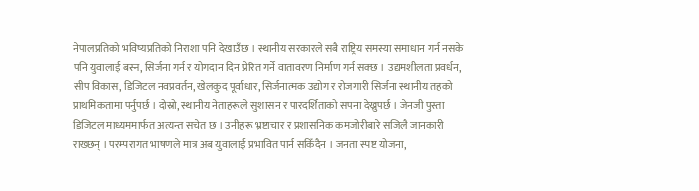नेपालप्रतिको भविष्यप्रतिको निराशा पनि देखाउँछ । स्थानीय सरकारले सबै राष्ट्रिय समस्या समाधान गर्न नसके पनि युवालाई बस्न, सिर्जना गर्न र योगदान दिन प्रेरित गर्ने वातावरण निर्माण गर्न सक्छ । उद्यमशीलता प्रवर्धन, सीप विकास, डिजिटल नवप्रवर्तन, खेलकुद पूर्वाधार, सिर्जनात्मक उद्योग र रोजगारी सिर्जना स्थानीय तहको प्राथमिकतामा पर्नुपर्छ । दोस्रो, स्थानीय नेताहरूले सुशासन र पारदर्शिताको सपना देख्नुपर्छ । जेनजी पुस्ता डिजिटल माध्यममार्फत अत्यन्त सचेत छ । उनीहरू भ्रष्टाचार र प्रशासनिक कमजोरीबारे सजिलै जानकारी राख्छन् । परम्परागत भाषणले मात्र अब युवालाई प्रभावित पार्न सकिँदैन । जनता स्पष्ट योजना,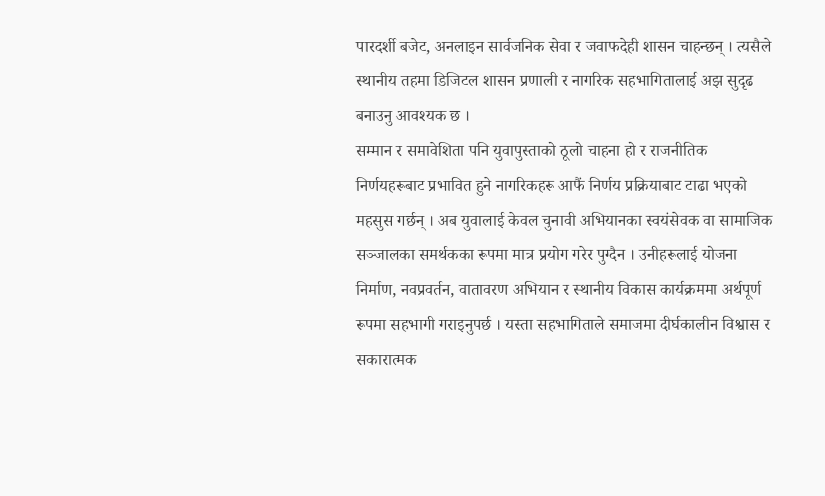पारदर्शी बजेट, अनलाइन सार्वजनिक सेवा र जवाफदेही शासन चाहन्छन् । त्यसैले स्थानीय तहमा डिजिटल शासन प्रणाली र नागरिक सहभागितालाई अझ सुदृढ बनाउनु आवश्यक छ ।
सम्मान र समावेशिता पनि युवापुस्ताको ठूलो चाहना हो र राजनीतिक निर्णयहरूबाट प्रभावित हुने नागरिकहरू आफैं निर्णय प्रक्रियाबाट टाढा भएको महसुस गर्छन् । अब युवालाई केवल चुनावी अभियानका स्वयंसेवक वा सामाजिक सञ्जालका समर्थकका रूपमा मात्र प्रयोग गरेर पुग्दैन । उनीहरूलाई योजना निर्माण, नवप्रवर्तन, वातावरण अभियान र स्थानीय विकास कार्यक्रममा अर्थपूर्ण रूपमा सहभागी गराइनुपर्छ । यस्ता सहभागिताले समाजमा दीर्घकालीन विश्वास र सकारात्मक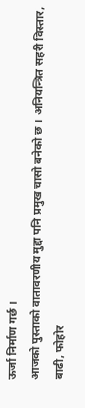ऊर्जा निर्माण गर्छ ।
आजको पुस्ताको वातावरणीय मुद्दा पनि प्रमुख चासो बनेको छ । अनियन्त्रित सहरी विस्तार, बाढी, फोहोर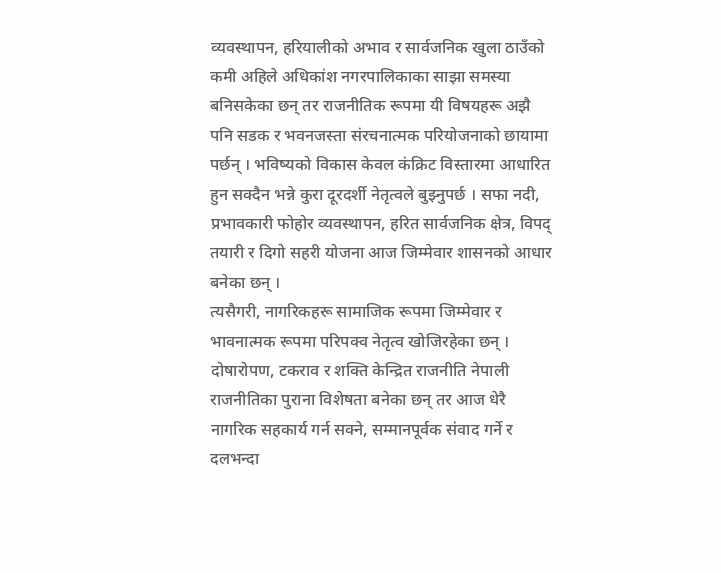व्यवस्थापन, हरियालीको अभाव र सार्वजनिक खुला ठाउँको कमी अहिले अधिकांश नगरपालिकाका साझा समस्या बनिसकेका छन् तर राजनीतिक रूपमा यी विषयहरू अझै पनि सडक र भवनजस्ता संरचनात्मक परियोजनाको छायामा पर्छन् । भविष्यको विकास केवल कंक्रिट विस्तारमा आधारित हुन सक्दैन भन्ने कुरा दूरदर्शी नेतृत्वले बुझ्नुपर्छ । सफा नदी, प्रभावकारी फोहोर व्यवस्थापन, हरित सार्वजनिक क्षेत्र, विपद् तयारी र दिगो सहरी योजना आज जिम्मेवार शासनको आधार बनेका छन् ।
त्यसैगरी, नागरिकहरू सामाजिक रूपमा जिम्मेवार र भावनात्मक रूपमा परिपक्व नेतृत्व खोजिरहेका छन् । दोषारोपण, टकराव र शक्ति केन्द्रित राजनीति नेपाली राजनीतिका पुराना विशेषता बनेका छन् तर आज धेरै नागरिक सहकार्य गर्न सक्ने, सम्मानपूर्वक संवाद गर्ने र दलभन्दा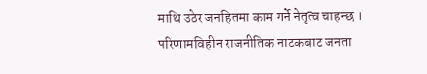माथि उठेर जनहितमा काम गर्ने नेतृत्व चाहन्छ । परिणामविहीन राजनीतिक नाटकबाट जनता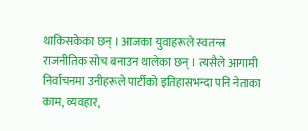थाकिसकेका छन् । आजका युवाहरूले स्वतन्त्र राजनीतिक सोच बनाउन थालेका छन् । त्यसैले आगामी निर्वाचनमा उनीहरूले पार्टीको इतिहासभन्दा पनि नेताका काम, व्यवहार,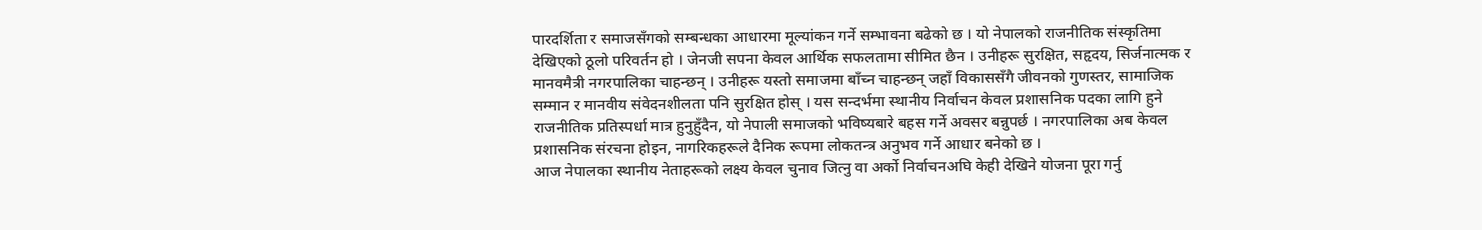पारदर्शिता र समाजसँगको सम्बन्धका आधारमा मूल्यांकन गर्ने सम्भावना बढेको छ । यो नेपालको राजनीतिक संस्कृतिमा देखिएको ठूलो परिवर्तन हो । जेनजी सपना केवल आर्थिक सफलतामा सीमित छैन । उनीहरू सुरक्षित, सहृदय, सिर्जनात्मक र मानवमैत्री नगरपालिका चाहन्छन् । उनीहरू यस्तो समाजमा बाँच्न चाहन्छन् जहाँ विकाससँगै जीवनको गुणस्तर, सामाजिक सम्मान र मानवीय संवेदनशीलता पनि सुरक्षित होस् । यस सन्दर्भमा स्थानीय निर्वाचन केवल प्रशासनिक पदका लागि हुने राजनीतिक प्रतिस्पर्धा मात्र हुनुहुँदैन, यो नेपाली समाजको भविष्यबारे बहस गर्ने अवसर बन्नुपर्छ । नगरपालिका अब केवल प्रशासनिक संरचना होइन, नागरिकहरूले दैनिक रूपमा लोकतन्त्र अनुभव गर्ने आधार बनेको छ ।
आज नेपालका स्थानीय नेताहरूको लक्ष्य केवल चुनाव जित्नु वा अर्को निर्वाचनअघि केही देखिने योजना पूरा गर्नु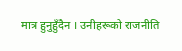मात्र हुनुहुँदैन । उनीहरूको राजनीति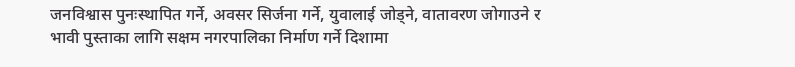जनविश्वास पुनःस्थापित गर्ने, अवसर सिर्जना गर्ने, युवालाई जोड्ने, वातावरण जोगाउने र भावी पुस्ताका लागि सक्षम नगरपालिका निर्माण गर्ने दिशामा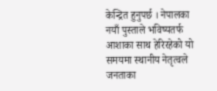केन्द्रित हुनुपर्छ । नेपालका नयाँ पुस्ताले भविष्यतर्फ आशाका साथ हेरिरहेको यो समयमा स्थानीय नेतृत्वले जनताका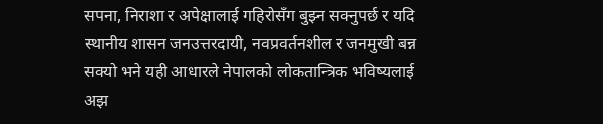सपना, निराशा र अपेक्षालाई गहिरोसँग बुझ्न सक्नुपर्छ र यदि स्थानीय शासन जनउत्तरदायी, नवप्रवर्तनशील र जनमुखी बन्न सक्यो भने यही आधारले नेपालको लोकतान्त्रिक भविष्यलाई अझ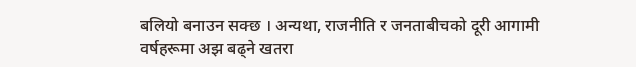बलियो बनाउन सक्छ । अन्यथा, राजनीति र जनताबीचको दूरी आगामी वर्षहरूमा अझ बढ्ने खतरा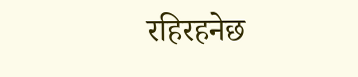रहिरहनेछ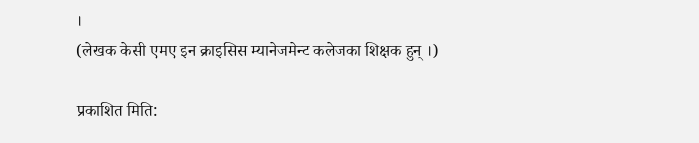।
(लेखक केसी एमए इन क्राइसिस म्यानेजमेन्ट कलेजका शिक्षक हुन् ।)

प्रकाशित मिति: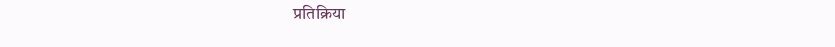प्रतिक्रिया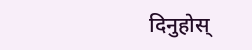दिनुहोस्